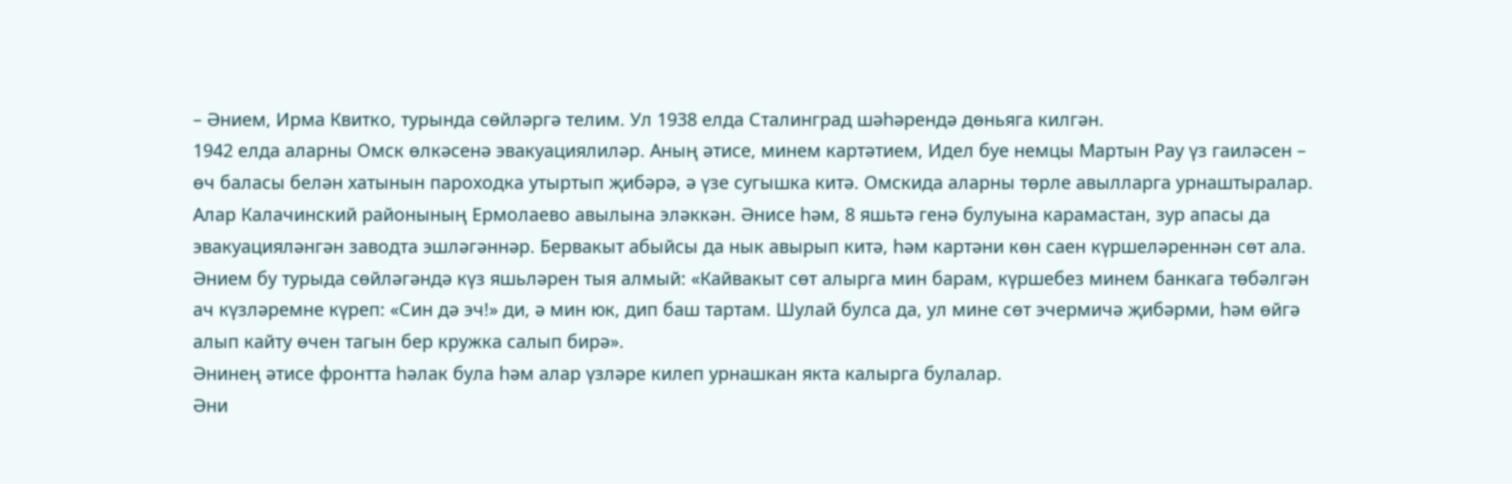– Әнием, Ирма Квитко, турында сөйләргә телим. Ул 1938 елда Сталинград шәһәрендә дөньяга килгән.
1942 елда аларны Омск өлкәсенә эвакуациялиләр. Аның әтисе, минем картәтием, Идел буе немцы Мартын Рау үз гаиләсен – өч баласы белән хатынын пароходка утыртып җибәрә, ә үзе сугышка китә. Омскида аларны төрле авылларга урнаштыралар. Алар Калачинский районының Ермолаево авылына эләккән. Әнисе һәм, 8 яшьтә генә булуына карамастан, зур апасы да эвакуацияләнгән заводта эшләгәннәр. Бервакыт абыйсы да нык авырып китә, һәм картәни көн саен күршеләреннән сөт ала. Әнием бу турыда сөйләгәндә күз яшьләрен тыя алмый: «Кайвакыт сөт алырга мин барам, күршебез минем банкага төбәлгән ач күзләремне күреп: «Син дә эч!» ди, ә мин юк, дип баш тартам. Шулай булса да, ул мине сөт эчермичә җибәрми, һәм өйгә алып кайту өчен тагын бер кружка салып бирә».
Әнинең әтисе фронтта һәлак була һәм алар үзләре килеп урнашкан якта калырга булалар.
Әни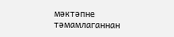мәктәпне тәмамлаганнан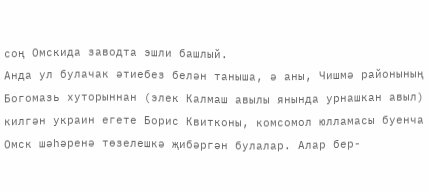соң Омскида заводта эшли башлый.
Анда ул булачак әтиебез белән таныша, ә аны, Чишмә районының Богомазь хуторыннан (элек Калмаш авылы янында урнашкан авыл) килгән украин егете Борис Квитконы, комсомол юлламасы буенча Омск шәһәренә төзелешкә җибәргән булалар. Алар бер-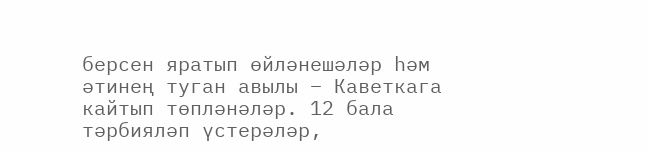берсен яратып өйләнешәләр һәм әтинең туган авылы – Каветкага кайтып төпләнәләр. 12 бала тәрбияләп үстерәләр,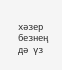хәзер
безнең дә үз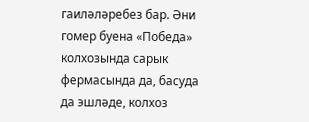гаиләләребез бар. Әни гомер буена «Победа» колхозында сарык фермасында да, басуда да эшләде, колхоз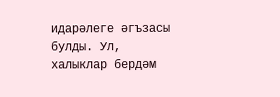идарәлеге әгъзасы булды. Ул, халыклар бердәм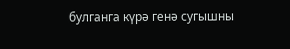булганга күрә генә сугышны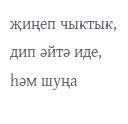җиңеп чыктык, дип әйтә иде, һәм шуңа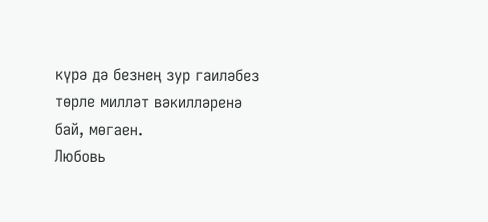күрә дә безнең зур гаиләбез төрле милләт вәкилләренә бай, мөгаен.
Любовь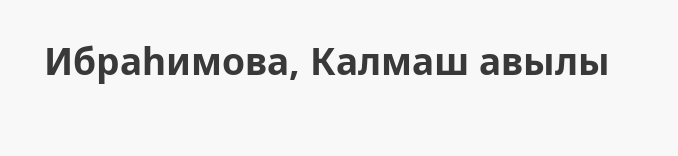Ибраһимова, Калмаш авылы